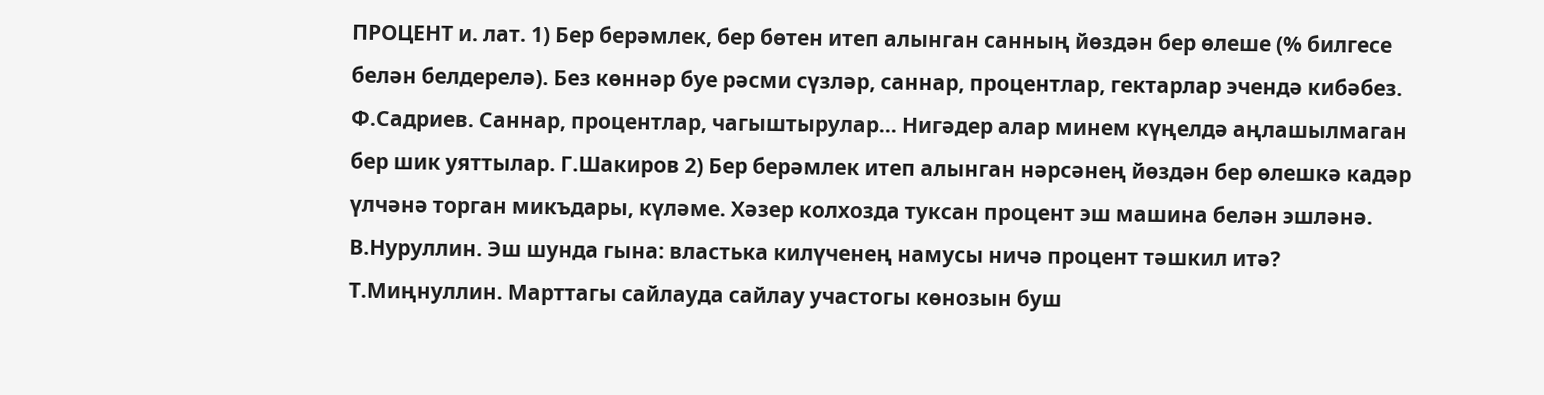ПРОЦЕНТ и. лат. 1) Бер берәмлек, бер бөтен итеп алынган санның йөздән бер өлеше (% билгесе белән белдерелә). Без көннәр буе рәсми сүзләр, саннар, процентлар, гектарлар эчендә кибәбез. Ф.Садриев. Саннар, процентлар, чагыштырулар... Нигәдер алар минем күңелдә аңлашылмаган бер шик уяттылар. Г.Шакиров 2) Бер берәмлек итеп алынган нәрсәнең йөздән бер өлешкә кадәр үлчәнә торган микъдары, күләме. Хәзер колхозда туксан процент эш машина белән эшләнә. В.Нуруллин. Эш шунда гына: властька килүченең намусы ничә процент тәшкил итә? Т.Миңнуллин. Марттагы сайлауда сайлау участогы көнозын буш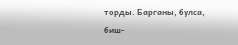торды. Барганы, булса, биш-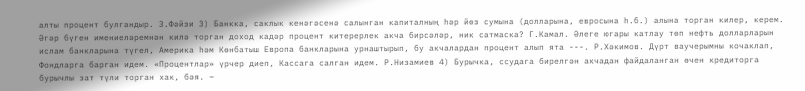алты процент булгандыр. З.Фәйзи 3) Банкка, саклык кенәгәсенә салынган капиталның һәр йөз сумына (долларына, евросына һ.б.) алына торган килер, керем. Әгәр бүген имениеләремнән килә торган доход кадәр процент китерерлек акча бирсәләр, ник сатмаска? Г.Камал. Әлеге югары катлау төп нефть долларларын ислам банкларына түгел, Америка һәм Көнбатыш Европа банкларына урнаштырып, бу акчалардан процент алып ята ---. Р.Хәкимов. Дүрт ваучерымны кочаклап, Фондларга барган идем. «Процентлар» үрчер диеп, Кассага салган идем. Р.Низамиев 4) Бурычка, ссудага бирелгән акчадан файдаланган өчен кредиторга бурычлы зат түли торган хак, бәя. –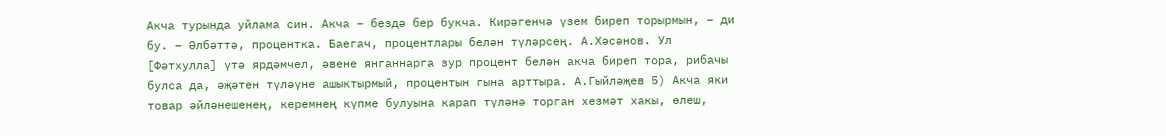Акча турында уйлама син. Акча – бездә бер букча. Кирәгенчә үзем биреп торырмын, – ди бу. – Әлбәттә, процентка. Баегач, процентлары белән түләрсең. А.Хәсәнов. Ул [Фәтхулла] үтә ярдәмчел, әвене янганнарга зур процент белән акча биреп тора, рибачы булса да, әҗәтен түләүне ашыктырмый, процентын гына арттыра. А.Гыйләҗев 5) Акча яки товар әйләнешенең, керемнең күпме булуына карап түләнә торган хезмәт хакы, өлеш,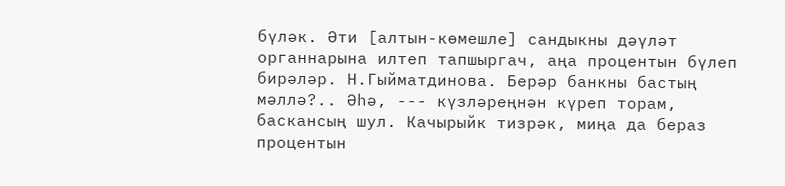бүләк. Әти [алтын-көмешле] сандыкны дәүләт органнарына илтеп тапшыргач, аңа процентын бүлеп бирәләр. Н.Гыйматдинова. Берәр банкны бастың мәллә?.. Әһә, --- күзләреңнән күреп торам, баскансың шул. Качырыйк тизрәк, миңа да бераз процентын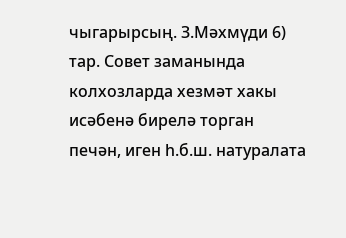чыгарырсың. З.Мәхмүди 6) тар. Совет заманында колхозларда хезмәт хакы исәбенә бирелә торган печән, иген һ.б.ш. натуралата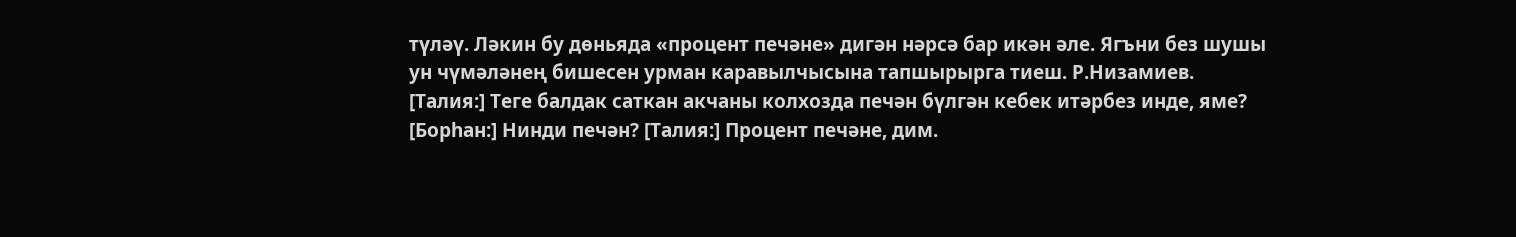түләү. Ләкин бу дөньяда «процент печәне» дигән нәрсә бар икән әле. Ягъни без шушы ун чүмәләнең бишесен урман каравылчысына тапшырырга тиеш. Р.Низамиев. [Талия:] Теге балдак саткан акчаны колхозда печән бүлгән кебек итәрбез инде, яме? [Борһан:] Нинди печән? [Талия:] Процент печәне, дим.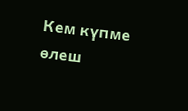Кем күпме өлеш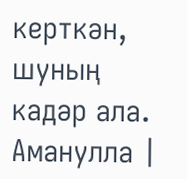керткән, шуның кадәр ала. Аманулла |